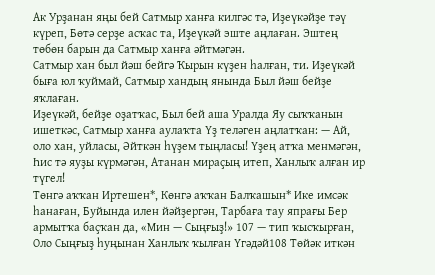Ак Урҙанан яңы бей Сатмыр ханға килгәс тә, Иҙеүкәйҙе тәү күреп, Бөтә серҙе асҡас та, Иҙеүкәй эште аңлаған. Эштең төбөн барын да Сатмыр ханға әйтмәгән.
Сатмыр хан был йәш бейгә Ҡырын күҙен һалған, ти. Иҙеүкәй быға юл ҡуймай, Сатмыр хандың янында Был йәш бейҙе яҡлаған.
Иҙеүкәй, бейҙе оҙатҡас, Был бей аша Уралда Яу сыҡҡанын ишеткәс, Сатмыр ханға аулаҡта Үҙ теләген аңлатҡан: — Ай, оло хан, уйласы, Әйткән һүҙем тыңласы! Үҙең атҡа менмәгән, Һис тә яуҙы күрмәгән, Атанан мираҫың итеп, Ханлыҡ алған ир түгел!
Төнгә аҡҡан Иртешен*, Көнгә аҡҡан Балҡашын* Ике имсәк һанаған, Буйында илен йәйҙергән, Тарбаға тау япрағы Бер армытҡа баҫҡан да, «Мин — Сыңғыҙ!» 107 — тип ҡысҡырған, Оло Сыңғыҙ һуңынан Ханлыҡ ҡылған Үгәдәй108 Төйәк иткән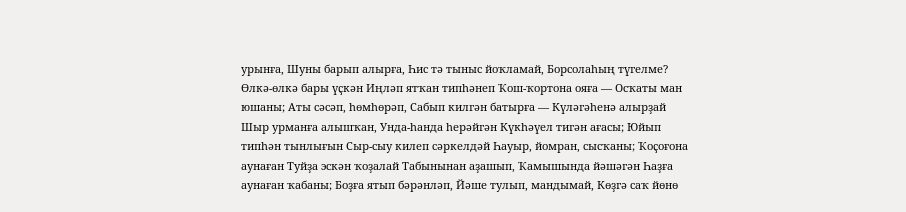урынға, Шуны барып алырға, Һис тә тыныс йоҡламай, Борсолаһың түгелме? Өлкә-өлкә бары үҫкән Иңләп ятҡан типһәнеп Ҡош-ҡортона ояға — Осҡаты ман юшаны; Аты сәсәп, һөмһөрәп, Сабып килгән батырға — Күләгәһенә алырҙай Шыр урманға алышҡан, Унда-һанда һерәйгән Күкһәүел тигән ағасы; Юйып типһән тынлығын Сыр-сыу килеп сәркелдәй Һауыр, йомран, сысҡаны; Ҡоҫоғона аунаған Туйҙа эскән ҡоҙалай Табынынан аҙашып, Ҡамышында йәшәгән Һаҙға аунаған ҡабаны; Боҙға ятып бәрәнләп, Йәше тулып, мандымай, Көҙгә саҡ йөнө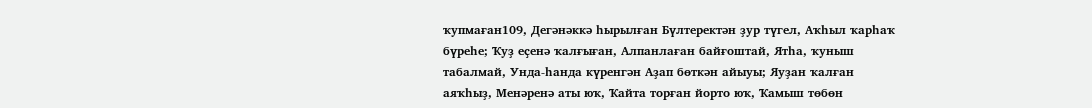ҡупмаған109, Дегәнәккә һырылған Бүлтеректән ҙур түгел, Аҡһыл ҡарһаҡ бүреһе; Ҡуҙ еҫенә ҡалғыған, Алпанлаған байғоштай, Ятһа, ҡуныш табалмай, Унда-һанда күренгән Аҙап бөткән айыуы; Яуҙан ҡалған аяҡһыҙ, Менәренә аты юҡ, Ҡайта торған йорто юҡ, Ҡамыш төбөн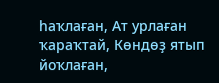һаҡлаған, Ат урлаған ҡараҡтай, Көндөҙ ятып йоҡлаған,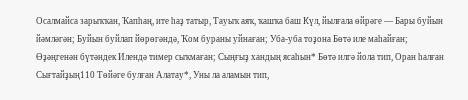Осалмайса зарыҡҡан, Ҡапһаң, ите һаҙ татыр, Тауыҡ аяҡ, ҡашҡа баш Күл, йылғала өйрәге — Бары буйын йәмләгән; Буйын буйлап йөрөгәндә, Ҡом бураны уйнаған; Уба-уба тоҙона Бөтә иле маһайған; Өҙәңгенән бүтәндек Илендә тимер сыҡмаған; Сыңғыҙ хандың ясаһын* Бөтә илгә йола тип, Оран һалған Сығтайҙың110 Төйәге булған Алатау*, Уны ла аламын тип,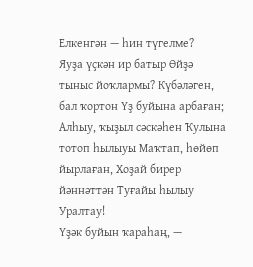Елкенгән — һин түгелме?
Яуҙа үҫкән ир батыр Өйҙә тыныс йоҡлармы? Күбәләген, бал ҡортон Үҙ буйына арбаған; Алһыу, ҡыҙыл сәскәһен Ҡулына тотоп һылыуы Маҡтап, һөйөп йырлаған, Хоҙай бирер йәннәттән Туғайы һылыу Уралтау!
Үҙәк буйын ҡараһаң, —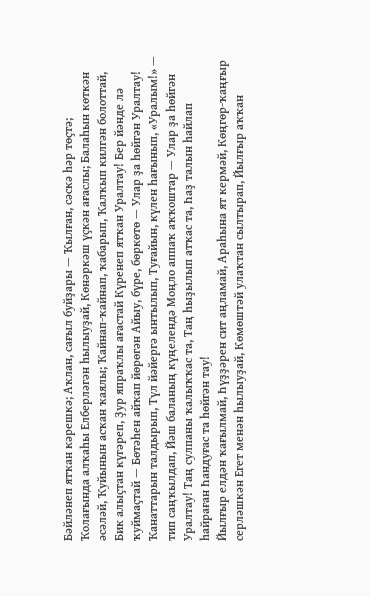Бәйләнеп ятҡан кәрешкә; Аҡлан, сағыл буйҙары — Ҡылған, сәскә һәр төҫтә; Ҡолағында алҡаһы Елберләгән һылыуҙай, Көнәркәш үҫкән ағаслы; Балаһын көткән әсәләй, Ҡуйынын асҡан ҡаялы; Ҡайнап-ҡайнап, ҡабарып, Ҡалҡып килгән болоттай, Бик алыҫтан күгәреп, Ҙур япраҡлы ағастай Күренеп ятҡан Уралтау! Бер йәнде лә ҡуймаҫтай — Бөтәһен айҡап йөрөгән Айыу, бүре, бөркөтө — Улар ҙа һөйгән Уралтау!
Ҡанаттарын талдырып, Түл йәйергә ынтылып, Туғайын, күлен һағынып, «Уралым!» — тип саңҡылдап, Йәш баланың күңелендә Моңло аппаҡ аҡҡоштар — Улар ҙа һөйгән Уралтау! Таң сулпаны ҡалыҡҡас та, Таң һыҙылып атҡас та, Һаҙ талын һайлап һайраған Һандуғас та һөйгән тау!
Йылғыр елдән ҡағылмай, Һүҙҙәрен сит аңламай, Араһына ят кермәй, Көңгөр-ҡаңғыр серләшкән Егет менән һылыуҙай, Көмөштәй улаҡтан сылтырап, Йылғыр аҡҡан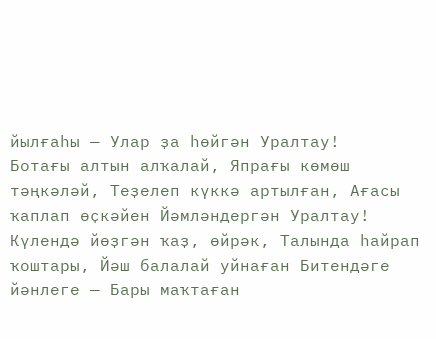йылғаһы — Улар ҙа һөйгән Уралтау!
Ботағы алтын алҡалай, Япрағы көмөш тәңкәләй, Теҙелеп күккә артылған, Ағасы ҡаплап өҫкәйен Йәмләндергән Уралтау! Күлендә йөҙгән ҡаҙ, өйрәк, Талында һайрап ҡоштары, Йәш балалай уйнаған Битендәге йәнлеге — Бары маҡтаған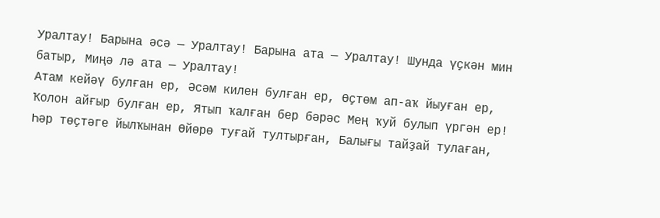Уралтау! Барына әсә — Уралтау! Барына ата — Уралтау! Шунда үҫкән мин батыр, Миңә лә ата — Уралтау!
Атам кейәү булған ер, Әсәм килен булған ер, Өҫтөм ап-аҡ йыуған ер, Ҡолон айғыр булған ер, Ятып ҡалған бер бәрәс Мең ҡуй булып үргән ер! Һәр төҫтәге йылҡынан Өйөрө туғай тултырған, Балығы тайҙай тулаған,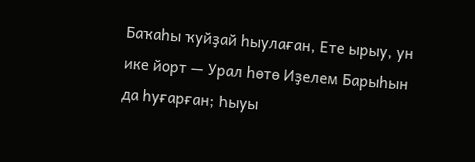Баҡаһы ҡуйҙай һыулаған, Ете ырыу, ун ике йорт — Урал һөтө Иҙелем Барыһын да һуғарған; Һыуы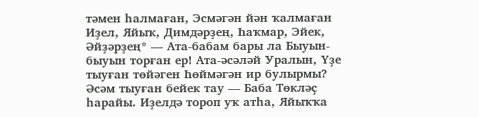тәмен һалмаған, Эсмәгән йән ҡалмаған Иҙел, Яйыҡ, Димдәрҙең, Һаҡмар, Эйек, Әйҙәрҙең* — Ата-бабам бары ла Быуын-быуын торған ер! Ата-әсәләй Уралын, Үҙе тыуған төйәген Һөймәгән ир булырмы? Әсәм тыуған бейек тау — Баба Төкләҫ һарайы. Иҙелдә тороп уҡ атһа, Яйыҡҡа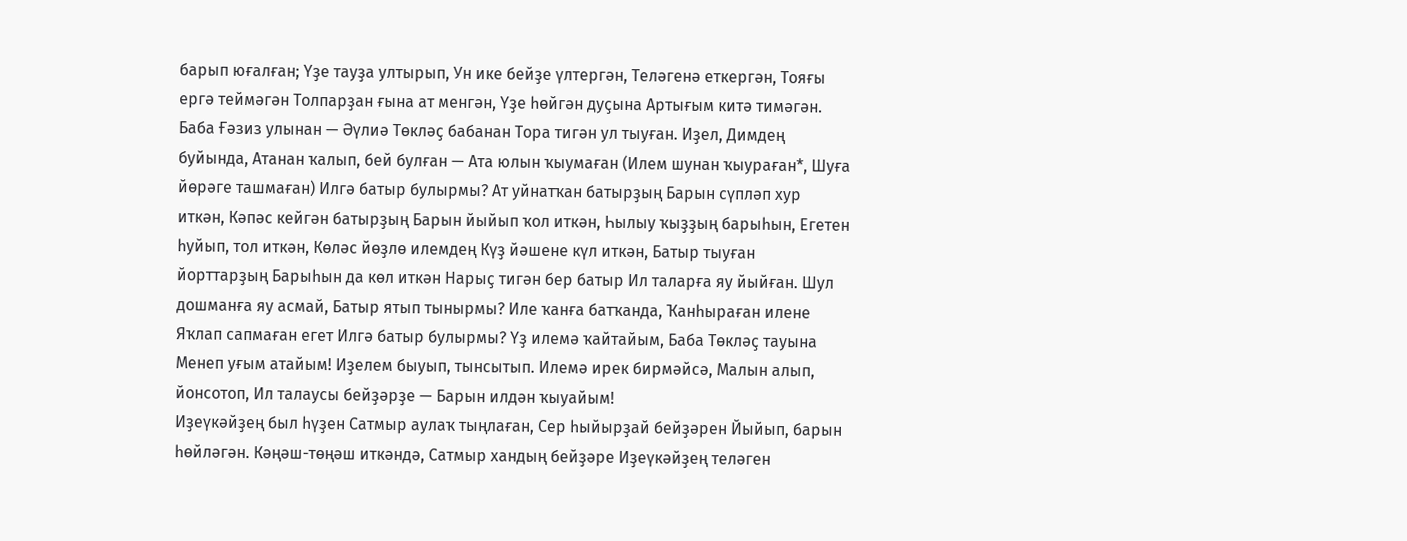барып юғалған; Үҙе тауҙа ултырып, Ун ике бейҙе үлтергән, Теләгенә еткергән, Тояғы ергә теймәгән Толпарҙан ғына ат менгән, Үҙе һөйгән дуҫына Артығым китә тимәгән. Баба Ғәзиз улынан — Әүлиә Төкләҫ бабанан Тора тигән ул тыуған. Иҙел, Димдең буйында, Атанан ҡалып, бей булған — Ата юлын ҡыумаған (Илем шунан ҡыураған*, Шуға йөрәге ташмаған) Илгә батыр булырмы? Ат уйнатҡан батырҙың Барын сүпләп хур иткән, Кәпәс кейгән батырҙың Барын йыйып ҡол иткән, Һылыу ҡыҙҙың барыһын, Егетен һуйып, тол иткән, Көләс йөҙлө илемдең Күҙ йәшене күл иткән, Батыр тыуған йорттарҙың Барыһын да көл иткән Нарыҫ тигән бер батыр Ил таларға яу йыйған. Шул дошманға яу асмай, Батыр ятып тынырмы? Иле ҡанға батҡанда, Ҡанһыраған илене Яҡлап сапмаған егет Илгә батыр булырмы? Үҙ илемә ҡайтайым, Баба Төкләҫ тауына Менеп уғым атайым! Иҙелем быуып, тынсытып. Илемә ирек бирмәйсә, Малын алып, йонсотоп, Ил талаусы бейҙәрҙе — Барын илдән ҡыуайым!
Иҙеүкәйҙең был һүҙен Сатмыр аулаҡ тыңлаған, Сер һыйырҙай бейҙәрен Йыйып, барын һөйләгән. Кәңәш-төңәш иткәндә, Сатмыр хандың бейҙәре Иҙеүкәйҙең теләген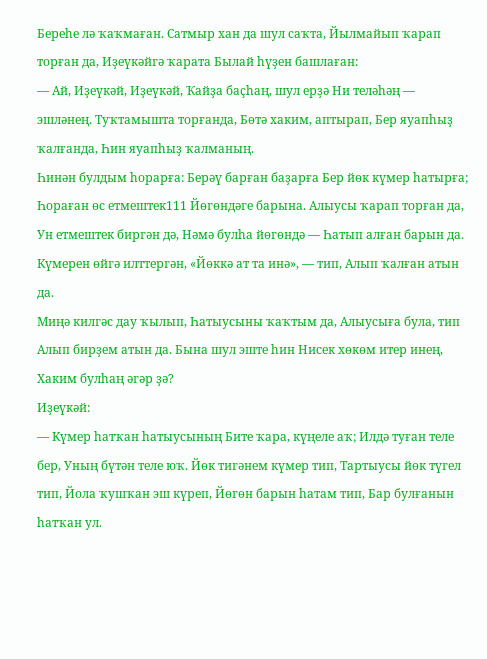Береһе лә ҡаҡмаған. Сатмыр хан да шул саҡта, Йылмайып ҡарап торған да, Иҙеүкәйгә ҡарата Былай һүҙен башлаған:
— Ай, Иҙеүкәй, Иҙеүкәй, Ҡайҙа баҫһаң, шул ерҙә Ни теләһәң — эшләнең. Туҡтамышта торғанда, Бөтә хаким, аптырап, Бер яуапһыҙ ҡалғанда, Һин яуапһыҙ ҡалманың.
Һинән булдым һорарға: Берәү барған баҙарға Бер йөк күмер һатырға; Һораған өс етмештек111 Йөгөндәге барына. Алыусы ҡарап торған да, Ун етмештек биргән дә, Нәмә булһа йөгөндә — Һатып алған барын да. Күмерен өйгә илттергән, «Йөккә ат та инә», — тип, Алып ҡалған атын да.
Миңә килгәс дау ҡылып, Һатыусыны ҡаҡтым да, Алыусыға була, тип Алып бирҙем атын да. Бына шул эште һин Нисек хөкөм итер инең, Хаким булһаң әгәр ҙә?
Иҙеүкәй:
— Күмер һатҡан һатыусының Бите ҡара, күңеле аҡ; Илдә туған теле бер, Уның бүтән теле юҡ. Йөк тигәнем күмер тип, Тартыусы йөк түгел тип, Йола ҡушҡан эш күреп, Йөгөн барын һатам тип, Бар булғанын һатҡан ул.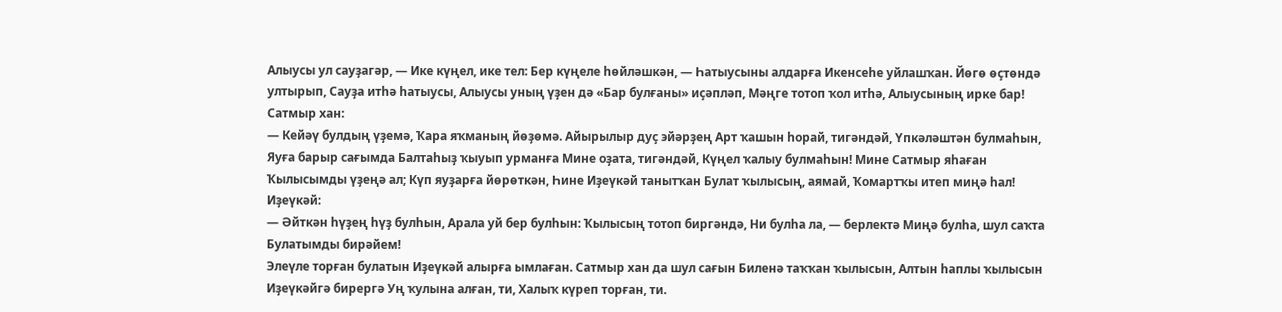Алыусы ул сауҙагәр, — Ике күңел, ике тел: Бер күңеле һөйләшкән, — Һатыусыны алдарға Икенсеһе уйлашҡан. Йөгө өҫтөндә ултырып, Сауҙа итһә һатыусы, Алыусы уның үҙен дә «Бар булғаны» иҫәпләп, Мәңге тотоп ҡол итһә, Алыусының ирке бар!
Сатмыр хан:
— Кейәү булдың үҙемә, Ҡара яҡманың йөҙөмә. Айырылыр дуҫ эйәрҙең Арт ҡашын һорай, тигәндәй, Үпкәләштән булмаһын, Яуға барыр сағымда Балтаһыҙ ҡыуып урманға Мине оҙата, тигәндәй, Күңел ҡалыу булмаһын! Мине Сатмыр яһаған Ҡылысымды үҙеңә ал; Күп яуҙарға йөрөткән, Һине Иҙеүкәй танытҡан Булат ҡылысың, аямай, Ҡомартҡы итеп миңә һал!
Иҙеүкәй:
— Әйткән һүҙең һүҙ булһын, Арала уй бер булһын: Ҡылысың тотоп биргәндә, Ни булһа ла, — берлектә Миңә булһа, шул саҡта Булатымды бирәйем!
Элеүле торған булатын Иҙеүкәй алырға ымлаған. Сатмыр хан да шул сағын Биленә таҡҡан ҡылысын, Алтын һаплы ҡылысын Иҙеүкәйгә бирергә Уң ҡулына алған, ти, Халыҡ күреп торған, ти.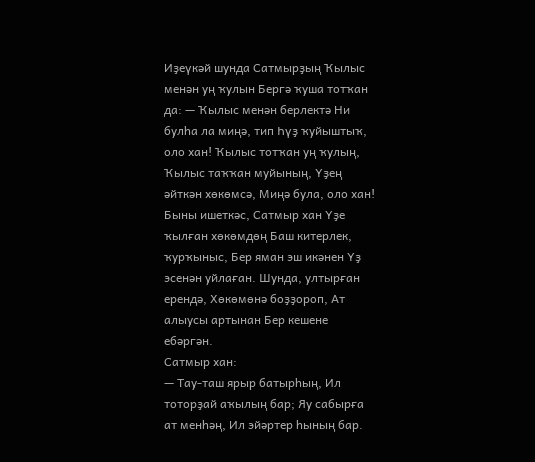Иҙеүкәй шунда Сатмырҙың Ҡылыс менән уң ҡулын Бергә ҡуша тотҡан да: — Ҡылыс менән берлектә Ни булһа ла миңә, тип Һүҙ ҡуйыштыҡ, оло хан! Ҡылыс тотҡан уң ҡулың, Ҡылыс таҡҡан муйының, Үҙең әйткән хөкөмсә, Миңә була, оло хан!
Быны ишеткәс, Сатмыр хан Үҙе ҡылған хөкөмдөң Баш китерлек, ҡурҡыныс, Бер яман эш икәнен Үҙ эсенән уйлаған. Шунда, ултырған ерендә, Хөкөмөнә боҙҙороп, Ат алыусы артынан Бер кешене ебәргән.
Сатмыр хан:
— Тау-таш ярыр батырһың, Ил тоторҙай аҡылың бар; Яу сабырға ат менһәң, Ил эйәртер һының бар.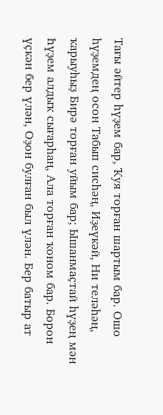Тағы әйтер һүҙем бар, Ҡуя торған шартым бар. Ошо һүҙемдең осон Табып сисһәң, Иҙеүкәй, Ни теләһәң, ҡарыуһыҙ Бирә торған уйым бар; Ышанмаҫтай һүҙең мән Һүҙем алдыҡ сығарһаң, Ала торған ҡоном бар. Борон үҫкән бер үлән, Оҙон булған был үлән. Бер батыр ат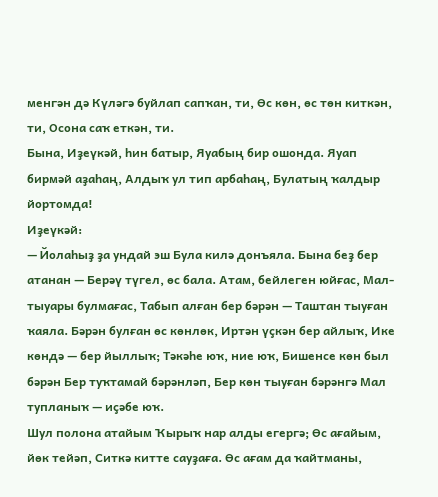менгән дә Күләгә буйлап сапҡан, ти, Өс көн, өс төн киткән, ти, Осона саҡ еткән, ти.
Бына, Иҙеүкәй, һин батыр, Яуабың бир ошонда. Яуап бирмәй аҙаһаң, Алдыҡ ул тип арбаһаң, Булатың ҡалдыр йортомда!
Иҙеүкәй:
— Йолаһыҙ ҙа ундай эш Була килә донъяла. Бына беҙ бер атанан — Берәү түгел, өс бала. Атам, бейлеген юйғас, Мал-тыуары булмағас, Табып алған бер бәрән — Таштан тыуған ҡаяла. Бәрән булған өс көнлөк, Иртән үҫкән бер айлыҡ, Ике көндә — бер йыллыҡ; Тәкәһе юҡ, ние юҡ, Бишенсе көн был бәрән Бер туҡтамай бәрәнләп, Бер көн тыуған бәрәнгә Мал тупланыҡ — иҫәбе юҡ.
Шул полона атайым Ҡырыҡ нар алды егергә; Өс ағайым, йөк тейәп, Ситкә китте сауҙаға. Өс ағам да ҡайтманы,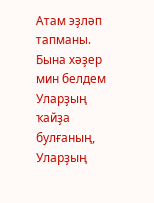Атам эҙләп тапманы. Бына хәҙер мин белдем Уларҙың ҡайҙа булғаның, Уларҙың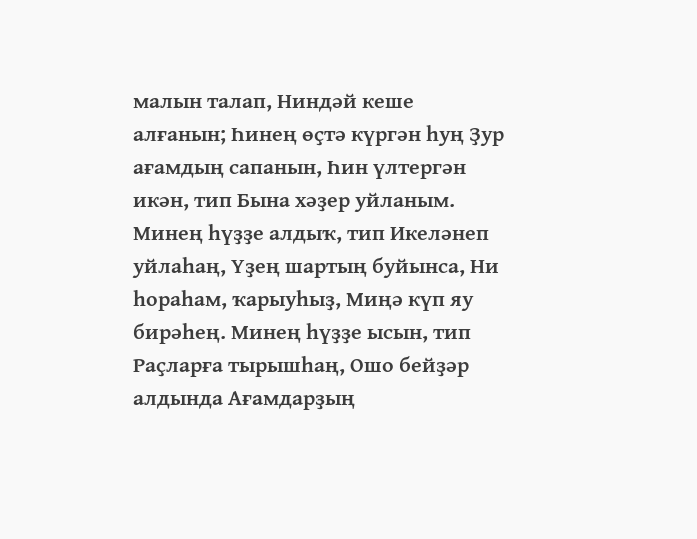малын талап, Ниндәй кеше алғанын; Һинең өҫтә күргән һуң Ҙур ағамдың сапанын, Һин үлтергән икән, тип Бына хәҙер уйланым.
Минең һүҙҙе алдыҡ, тип Икеләнеп уйлаһаң, Үҙең шартың буйынса, Ни һораһам, ҡарыуһыҙ, Миңә күп яу бирәһең. Минең һүҙҙе ысын, тип Раҫларға тырышһаң, Ошо бейҙәр алдында Ағамдарҙың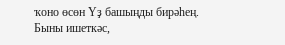ҡоно өсөн Үҙ башыңды бирәһең.
Быны ишеткәс,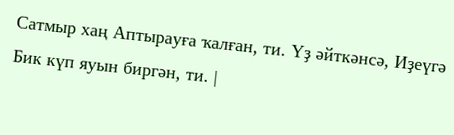Сатмыр хаң Аптырауға ҡалған, ти. Үҙ әйткәнсә, Иҙеүгә Бик күп яуын биргән, ти. |